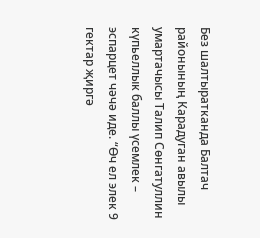Без шалтыратканда Балтач районының Карадуган авылы умартачысы Талип Сөнгатуллин күпьеллык баллы үсемлек – эспарцет чәчә иде. “Өч ел элек 9 гектар җиргә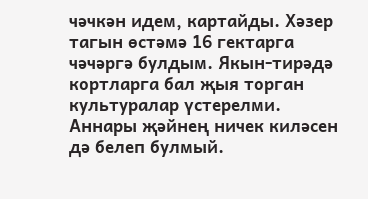чәчкән идем, картайды. Хәзер тагын өстәмә 16 гектарга чәчәргә булдым. Якын-тирәдә кортларга бал җыя торган культуралар үстерелми. Аннары җәйнең ничек киләсен дә белеп булмый.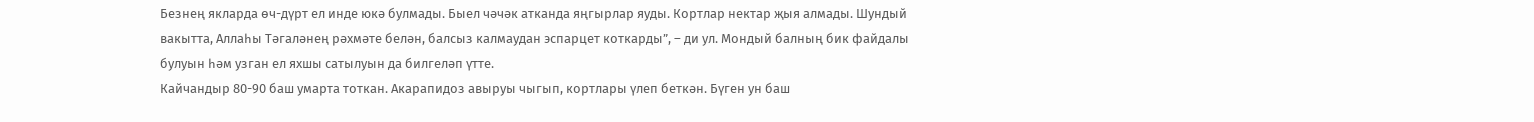Безнең якларда өч-дүрт ел инде юкә булмады. Быел чәчәк атканда яңгырлар яуды. Кортлар нектар җыя алмады. Шундый вакытта, Аллаһы Тәгаләнең рәхмәте белән, балсыз калмаудан эспарцет коткарды”, – ди ул. Мондый балның бик файдалы булуын һәм узган ел яхшы сатылуын да билгеләп үтте.
Кайчандыр 80-90 баш умарта тоткан. Акарапидоз авыруы чыгып, кортлары үлеп беткән. Бүген ун баш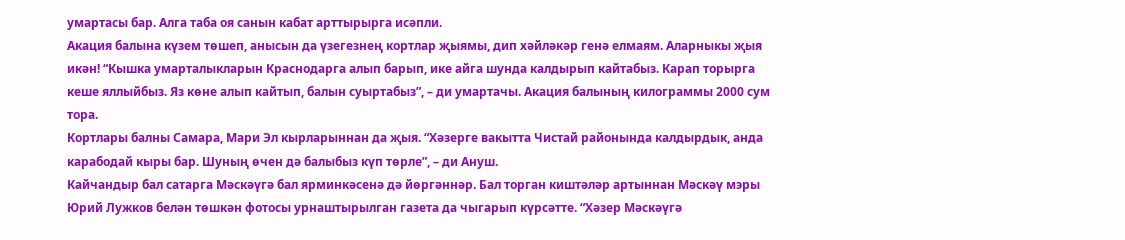умартасы бар. Алга таба оя санын кабат арттырырга исәпли.
Акация балына күзем төшеп, анысын да үзегезнең кортлар җыямы, дип хәйләкәр генә елмаям. Аларныкы җыя икән! “Кышка умарталыкларын Краснодарга алып барып, ике айга шунда калдырып кайтабыз. Карап торырга кеше яллыйбыз. Яз көне алып кайтып, балын суыртабыз”, – ди умартачы. Акация балының килограммы 2000 сум тора.
Кортлары балны Самара, Мари Эл кырларыннан да җыя. “Хәзерге вакытта Чистай районында калдырдык, анда карабодай кыры бар. Шуның өчен дә балыбыз күп төрле”, – ди Ануш.
Кайчандыр бал сатарга Мәскәүгә бал ярминкәсенә дә йөргәннәр. Бал торган киштәләр артыннан Мәскәү мэры Юрий Лужков белән төшкән фотосы урнаштырылган газета да чыгарып күрсәтте. “Хәзер Мәскәүгә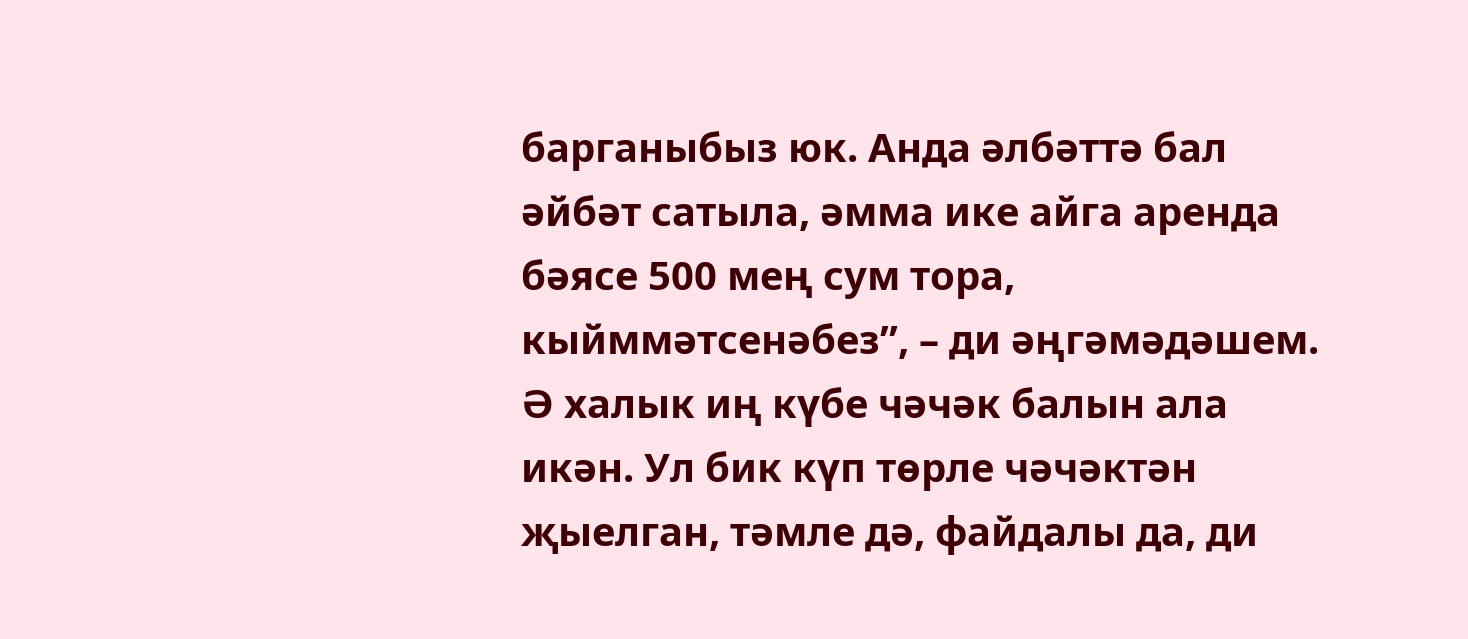барганыбыз юк. Анда әлбәттә бал әйбәт сатыла, әмма ике айга аренда бәясе 500 мең сум тора, кыйммәтсенәбез”, – ди әңгәмәдәшем.
Ә халык иң күбе чәчәк балын ала икән. Ул бик күп төрле чәчәктән җыелган, тәмле дә, файдалы да, ди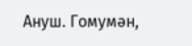Ануш. Гомумән,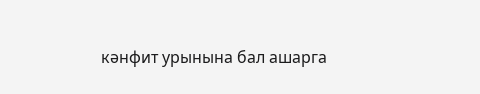кәнфит урынына бал ашарга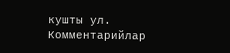кушты ул.
Комментарийлар